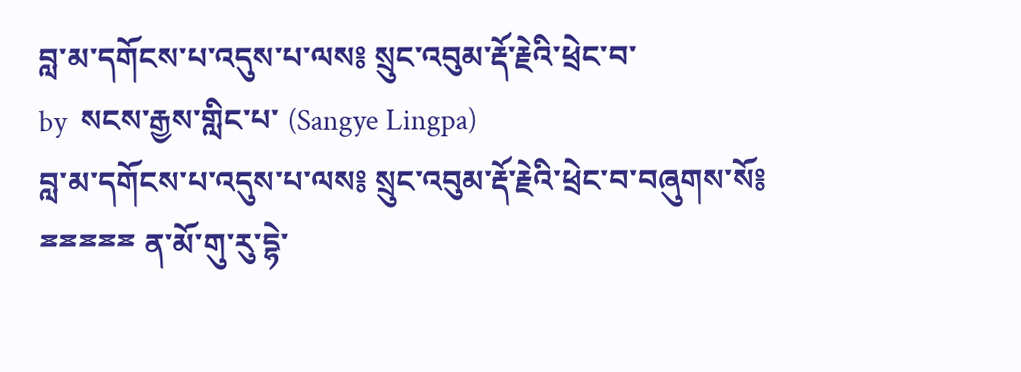བླ་མ་དགོངས་པ་འདུས་པ་ལས༔ སྲུང་འབུམ་རྡོ་རྗེའི་ཕྲེང་བ་
by  སངས་རྒྱས་གླིང་པ་ (Sangye Lingpa)
བླ་མ་དགོངས་པ་འདུས་པ་ལས༔ སྲུང་འབུམ་རྡོ་རྗེའི་ཕྲེང་བ་བཞུགས་སོ༔ ྈྈྈྈྈ ན་མོ་གུ་རུ་དྷེ་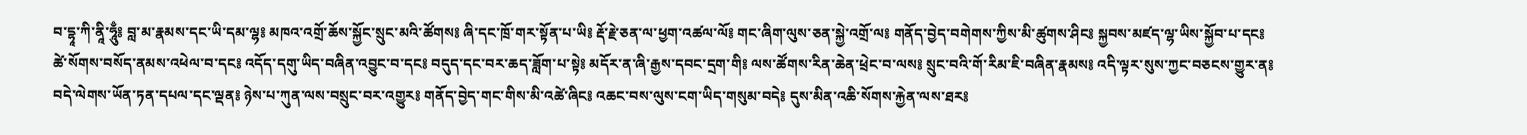བ་དྷཱ་ཀི་ནཱི་ཧཱུྃ༔ བླ་མ་རྣམས་དང་ཡི་དམ་ལྷ༔ མཁའ་འགྲོ་ཆོས་སྐྱོང་སྲུང་མའི་ཚོགས༔ ཞི་དང་ཁྲོ་གར་སྟོན་པ་ཡི༔ རྡོ་རྗེ་ཅན་ལ་ཕྱག་འཚལ་ལོ༔ གང་ཞིག་ལུས་ཅན་སྐྱེ་འགྲོ་ལ༔ གནོད་བྱེད་བགེགས་ཀྱིས་མི་ཚུགས་ཤིང༔ སྐྱབས་མཛད་ལྷ་ཡིས་སྐྱོབ་པ་དང༔ ཚེ་སོགས་བསོད་ནམས་འཕེལ་བ་དང༔ འདོད་དགུ་ཡིད་བཞིན་འབྱུང་བ་དང༔ བདུད་དང་བར་ཆད་ཟློག་པ་སྟེ༔ མདོར་ན་ཞི་རྒྱས་དབང་དྲག་གི༔ ལས་ཚོགས་རིན་ཆེན་ཕྲེང་བ་ལས༔ སྲུང་བའི་གོ་རིམ་ཇི་བཞིན་རྣམས༔ འདི་ལྟར་སུས་ཀྱང་བཅངས་གྱུར་ན༔ བདེ་ལེགས་ཡོན་ཏན་དཔལ་དང་ལྡན༔ ཉེས་པ་ཀུན་ལས་བསྲུང་བར་འགྱུར༔ གནོད་བྱེད་གང་གིས་མི་འཚེ་ཞིང༔ འཆང་བས་ལུས་ངག་ཡིད་གསུམ་བདེ༔ དུས་མིན་འཆི་སོགས་རྐྱེན་ལས་ཐར༔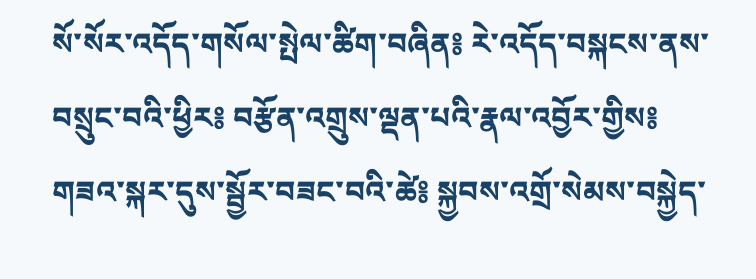སོ་སོར་འདོད་གསོལ་སྤེལ་ཚིག་བཞིན༔ རེ་འདོད་བསྐངས་ནས་བསྲུང་བའི་ཕྱིར༔ བརྩོན་འགྲུས་ལྡན་པའི་རྣལ་འབྱོར་གྱིས༔ གཟའ་སྐར་དུས་སྦྱོར་བཟང་བའི་ཚེ༔ སྐྱབས་འགྲོ་སེམས་བསྐྱེད་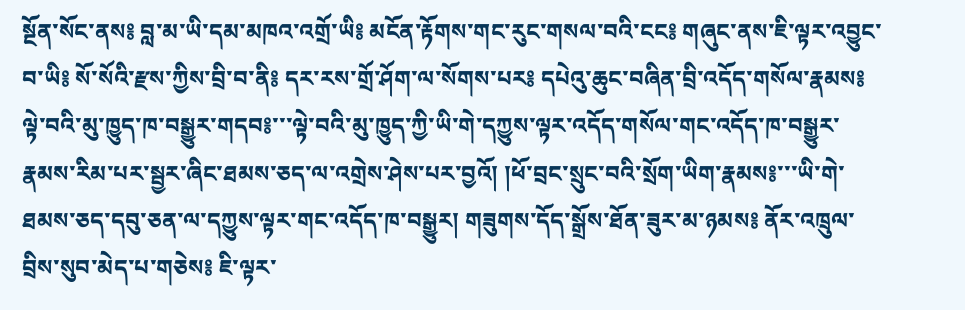སྔོན་སོང་ནས༔ བླ་མ་ཡི་དམ་མཁའ་འགྲོ་ཡི༔ མངོན་རྟོགས་གང་རུང་གསལ་བའི་ངང༔ གཞུང་ནས་ཇི་ལྟར་འབྱུང་བ་ཡི༔ སོ་སོའི་རྫས་ཀྱིས་བྲི་བ་ནི༔ དར་རས་གྲོ་ཤོག་ལ་སོགས་པར༔ དཔེའུ་ཆུང་བཞིན་བྲི་འདོད་གསོལ་རྣམས༔ ལྟེ་བའི་མུ་ཁྱུད་ཁ་བསྒྱུར་གདབ༔་་་ལྟེ་བའི་མུ་ཁྱུད་ཀྱི་ཡི་གེ་དཀྱུས་ལྟར་འདོད་གསོལ་གང་འདོད་ཁ་བསྒྱུར་རྣམས་རིམ་པར་སྦྱར་ཞིང་ཐམས་ཅད་ལ་འགྲེས་ཤེས་པར་བྱའོ། །ཕོ་བྲང་སྲུང་བའི་སྲོག་ཡིག་རྣམས༔་་་ཡི་གེ་ཐམས་ཅད་དབུ་ཅན་ལ་དཀྱུས་ལྟར་གང་འདོད་ཁ་བསྒྱུར། གཟུགས་དོད་སྒྲོས་ཐོན་ཟུར་མ་ཉམས༔ ནོར་འཁྲུལ་བྲིས་སུབ་མེད་པ་གཅེས༔ ཇི་ལྟར་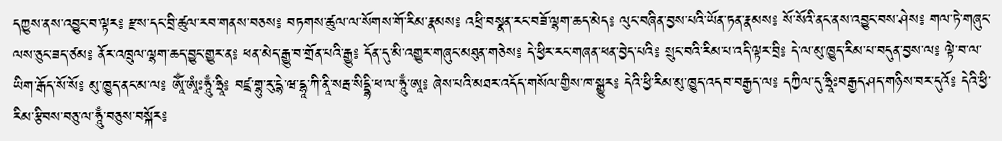དཀྱུས་ནས་འབྱུང་བ་ལྟར༔ རྫས་དང་བྲི་ཚུལ་རབ་གནས་བཅས༔ བཏགས་ཚུལ་ལ་སོགས་གོ་རིམ་རྣམས༔ འཕྲི་བསྣན་རང་བཟོ་ལྷག་ཆད་མེད༔ ལུང་བཞིན་བྱས་པའི་ཡོན་ཏན་རྣམས༔ སོ་སོའི་ནང་ནས་འབྱུང་བས་ཤེས༔ གལ་ཏེ་གཞུང་ལས་ཅུང་ཟད་ཙམ༔ ནོར་འཁྲུལ་ལྷག་ཆད་བྱུང་གྱུར་ན༔ ཕན་མེད་རྒྱུ་བ་གྲོན་པའི་རྒྱུ༔ དོན་དུ་མི་འགྱུར་གཞུང་མཐུན་གཅེས༔ དེ་ཕྱིར་རང་གཞན་ཕན་བྱེད་པའི༔ སྲུང་བའི་རིམ་པ་འདི་ལྟར་བྲི༔ དེ་ལ་མུ་ཁྱུད་རིམ་པ་བདུན་བྱས་ལ༔ ལྟེ་བ་ལ་ཡིག་རྒོད་སོ་སོ༔ མུ་ཁྱུད་ནང་མ་ལ༔ ཨཱོྃ་ཨཱཾཿཧཱུྃ་ཧྲཱི༔ བཛྲ་གྷུ་རུ་དྷེ་ཝ་དྷཱ་ཀི་ནཱི་སརྦ་སིདྡྷི་ཕ་ལ་ཧཱུྃ་ཨཱ༔ ཞེས་པའི་མཐར་འདོད་གསོལ་གྱིས་ཁ་སྒྱུར༔ དེའི་ཕྱི་རིམ་མུ་ཁྱུད་འདབ་བརྒྱད་ལ༔ དཀྱིལ་དུ་ཧྲཱིཿབརྒྱད་ཤད་གཉིས་བར་དུའོ༔ དེའི་ཕྱི་རིམ་རྩིབས་བཅུ་ལ་ཧཱུྃ་བཅུས་བསྐོར༔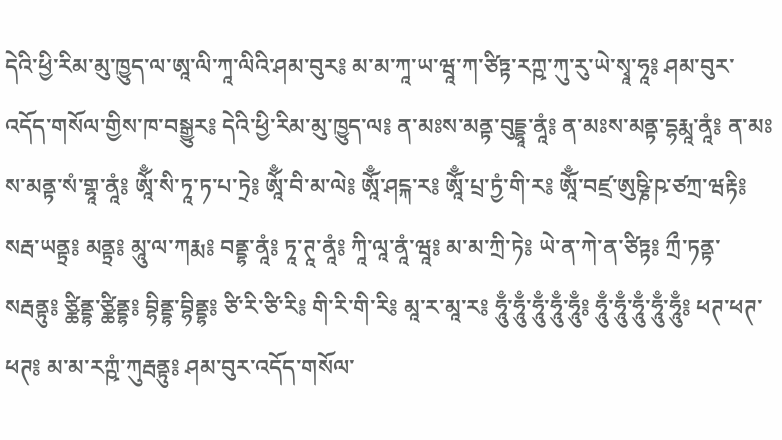དེའི་ཕྱི་རིམ་མུ་ཁྱུད་ལ་ཨཱ་ལི་ཀཱ་ལིའི་ཤམ་བུར༔ མ་མ་ཀཱ་ཡ་ཝཱ་ཀ་ཙིཏྟ་རཀྵ་ཀུ་རུ་ཡེ་སྭཱ་ཧཱ༔ ཤམ་བུར་འདོད་གསོལ་གྱིས་ཁ་བསྒྱུར༔ དེའི་ཕྱི་རིམ་མུ་ཁྱུད་ལ༔ ན་མཿས་མནྟ་བུདྡྷཱ་ནཱཾ༔ ན་མཿས་མནྟ་དྷརྨཱ་ནཱཾ༔ ན་མཿས་མནྟ་སཾ་གྷཱ་ནཱཾ༔ ཨཱོྃ་སི་ཏཱ་ཏ་པ་ཏྲེ༔ ཨཱོྃ་བི་མ་ལེ༔ ཨཱོྃ་ཤངྐ་ར༔ ཨཱོྃ་པྲ་ཏྱཾ་གི་ར༔ ཨཱོྃ་བཛྲ་ཨུཥྞི་ཥ་ཙཀྲ་ཝརྟི༔ སརྦ་ཡནྟྲ༔ མནྟྲ༔ མཱུ་ལ་ཀརྨ༔ བནྡྷ་ནཱཾ༔ ཏཱ་ཊཱ་ནཱཾ༔ ཀཱི་ལཱ་ནཱཾ་ཝཱ༔ མ་མ་ཀྲི་ཏེ༔ ཡེ་ན་ཀེ་ན་ཙིཏྟ༔ ཀྲྀ་ཏནྟ་སརྦནྟུ༔ ཙྪིནྡྷ་ཙྪིནྡྷ༔ བྷིནྡྷ་བྷིནྡྷ༔ ཙི་རི་ཙི་རི༔ གི་རི་གི་རི༔ མཱ་ར་མཱ་ར༔ ཧཱུྃ་ཧཱུྃ་ཧཱུྃ་ཧཱུྃ་ཧཱུྃ༔ ཧཱུྃ་ཧཱུྃ་ཧཱུྃ་ཧཱུྃ་ཧཱུྃ༔ ཕཊ་ཕཊ་ཕཊ༔ མ་མ་རཀྵཾ་ཀུརྦནྟུ༔ ཤམ་བུར་འདོད་གསོལ་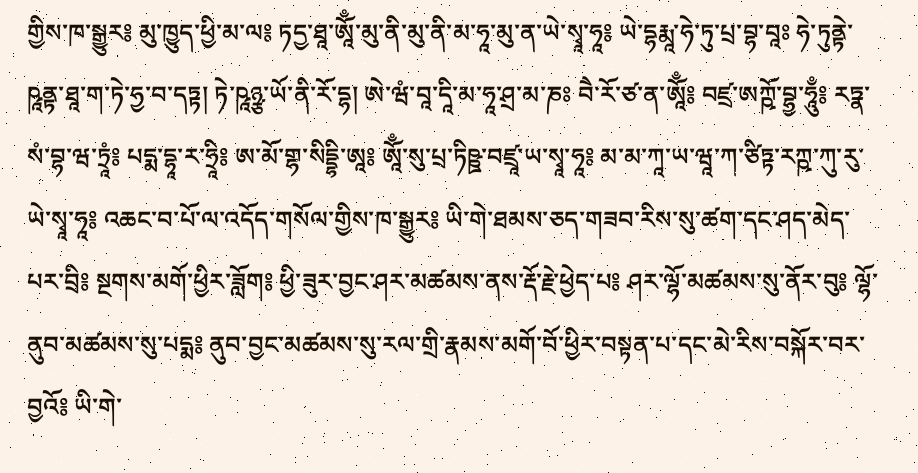གྱིས་ཁ་སྒྱུར༔ མུ་ཁྱུད་ཕྱི་མ་ལ༔ ཏདྱ་ཐཱ་ཨཱོྃ་མུ་ནི་མུ་ནི་མ་ཧཱ་མུ་ན་ཡེ་སྭཱ་ཧཱ༔ ཡེ་དྷརྨཱ་ཧེ་ཏུ་པྲ་བྷ་བཱཿ ཧེ་ཏུནྟེ་ཥཱནྟ་ཐཱ་ག་ཏེ་ཧྱ་བ་དཏྟ། ཏེ་ཥཱཉྩ་ཡོ་ནི་རོ་དྷ། ཨེ་ཝཾ་བཱ་དཱི་མ་ཧཱ་ཤྲ་མ་ཎཿ བཻ་རོ་ཙ་ན་ཨཱོྃ༔ བཛྲ་ཨཀྵོ་བྷྱ་ཧཱུྃ༔ རཏྣ་སཾ་བྷ་ཝ་ཏྲཱཾ༔ པདྨ་དྷཱ་ར་ཧྲཱི༔ ཨ་མོ་གྷ་སིདྡྷི་ཨཱ༔ ཨཱོྃ་སུ་པྲ་ཏིཥྛ་བཛྲཱ་ཡ་སྭཱ་ཧཱ༔ མ་མ་ཀཱ་ཡ་ཝཱ་ཀ་ཙིཏྟ་རཀྵ་ཀུ་རུ་ཡེ་སྭཱ་ཧཱ༔ འཆང་བ་པོ་ལ་འདོད་གསོལ་གྱིས་ཁ་སྒྱུར༔ ཡི་གེ་ཐམས་ཅད་གཟབ་རིས་སུ་ཚག་དང་ཤད་མེད་པར་བྲི༔ སྔགས་མགོ་ཕྱིར་ཟློག༔ ཕྱི་ཟུར་བྱང་ཤར་མཚམས་ནས་རྡོ་རྗེ་ཕྱེད་པ༔ ཤར་ལྷོ་མཚམས་སུ་ནོར་བུ༔ ལྷོ་ནུབ་མཚམས་སུ་པདྨ༔ ནུབ་བྱང་མཚམས་སུ་རལ་གྲི་རྣམས་མགོ་བོ་ཕྱིར་བསྟན་པ་དང་མེ་རིས་བསྐོར་བར་བྱའོ༔ ཡི་གེ་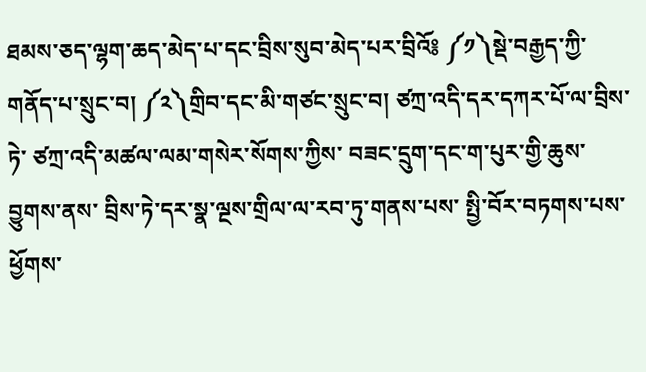ཐམས་ཅད་ལྷག་ཆད་མེད་པ་དང་བྲིས་སུབ་མེད་པར་བྲིའོ༔ ༼༡༽སྡེ་བརྒྱད་ཀྱི་གནོད་པ་སྲུང་བ། ༼༢༽གྲིབ་དང་མི་གཙང་སྲུང་བ། ཙཀྲ་འདི་དར་དཀར་པོ་ལ་བྲིས་ཏེ་ ཙཀྲ་འདི་མཚལ་ལམ་གསེར་སོགས་ཀྱིས་ བཟང་དྲུག་དང་ག་པུར་གྱི་ཆུས་བྱུགས་ནས་ བྲིས་ཏེ་དར་སྣ་ལྔས་གྲིལ་ལ་རབ་ཏུ་གནས་པས་ སྤྱི་བོར་བཏགས་པས་ཕྱོགས་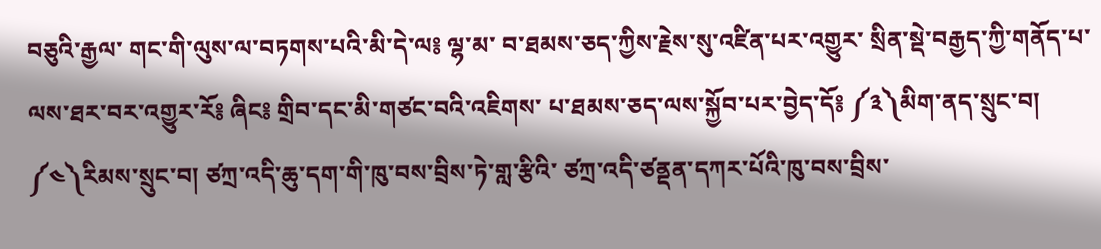བཅུའི་རྒྱལ་ གང་གི་ལུས་ལ་བཏགས་པའི་མི་དེ་ལ༔ ལྷ་མ་ བ་ཐམས་ཅད་ཀྱིས་རྗེས་སུ་འཛིན་པར་འགྱུར་ སྲིན་སྡེ་བརྒྱད་ཀྱི་གནོད་པ་ལས་ཐར་བར་འགྱུར་རོ༔ ཞིང༔ གྲིབ་དང་མི་གཙང་བའི་འཇིགས་ པ་ཐམས་ཅད་ལས་སྐྱོབ་པར་བྱེད་དོ༔ ༼༣༽མིག་ནད་སྲུང་བ། ༼༤༽རིམས་སྲུང་བ། ཙཀྲ་འདི་ཆུ་དག་གི་ཁུ་བས་བྲིས་ཏེ་གླ་རྩིའི་ ཙཀྲ་འདི་ཙནྡན་དཀར་པོའི་ཁུ་བས་བྲིས་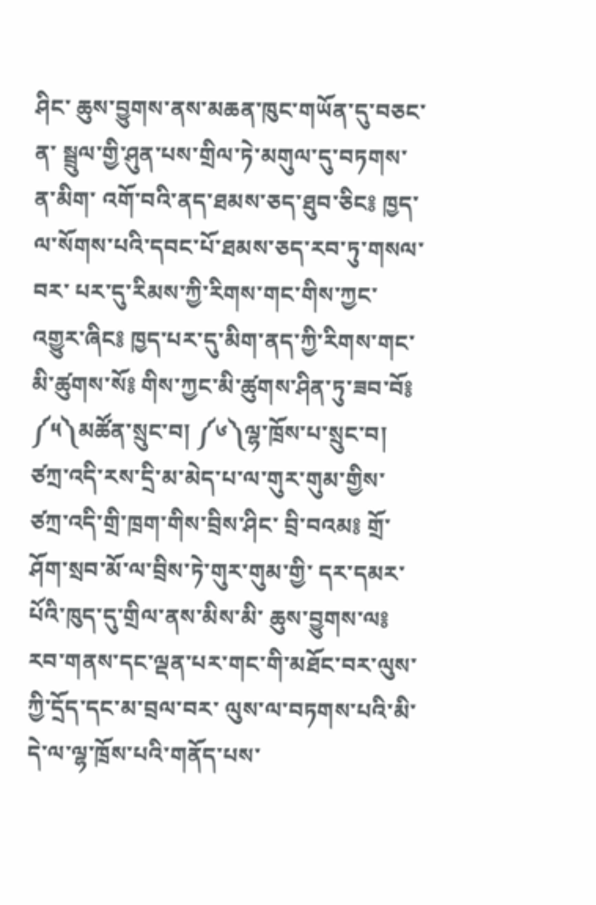ཤིང་ ཆུས་བྱུགས་ནས་མཆན་ཁུང་གཡོན་དུ་བཅང་ན་ སྦྲུལ་གྱི་ཤུན་པས་གྲིལ་ཏེ་མགུལ་དུ་བཏགས་ན་མིག་ འགོ་བའི་ནད་ཐམས་ཅད་ཐུབ་ཅིང༔ ཁྱད་ ལ་སོགས་པའི་དབང་པོ་ཐམས་ཅད་རབ་ཏུ་གསལ་བར་ པར་དུ་རིམས་ཀྱི་རིགས་གང་གིས་ཀྱང་ འགྱུར་ཞིང༔ ཁྱད་པར་དུ་མིག་ནད་ཀྱི་རིགས་གང་ མི་ཚུགས་སོ༔ གིས་ཀྱང་མི་ཚུགས་ཤིན་ཏུ་ཟབ་བོ༔ ༼༥༽མཚོན་སྲུང་བ། ༼༦༽ལྷ་ཁྲོས་པ་སྲུང་བ། ཙཀྲ་འདི་རས་དྲི་མ་མེད་པ་ལ་གུར་གུམ་གྱིས་ ཙཀྲ་འདི་གྲི་ཁྲག་གིས་བྲིས་ཤིང་ བྲི་བའམ༔ གྲོ་ཤོག་སྲབ་མོ་ལ་བྲིས་ཏེ་གུར་གུམ་གྱི་ དར་དམར་པོའི་ཁུད་དུ་གྲིལ་ནས་མིས་མི་ ཆུས་བྱུགས་ལ༔ རབ་གནས་དང་ལྡན་པར་གང་གི་མཐོང་བར་ལུས་ཀྱི་དྲོད་དང་མ་བྲལ་བར་ ལུས་ལ་བཏགས་པའི་མི་དེ་ལ་ལྷ་ཁྲོས་པའི་གནོད་པས་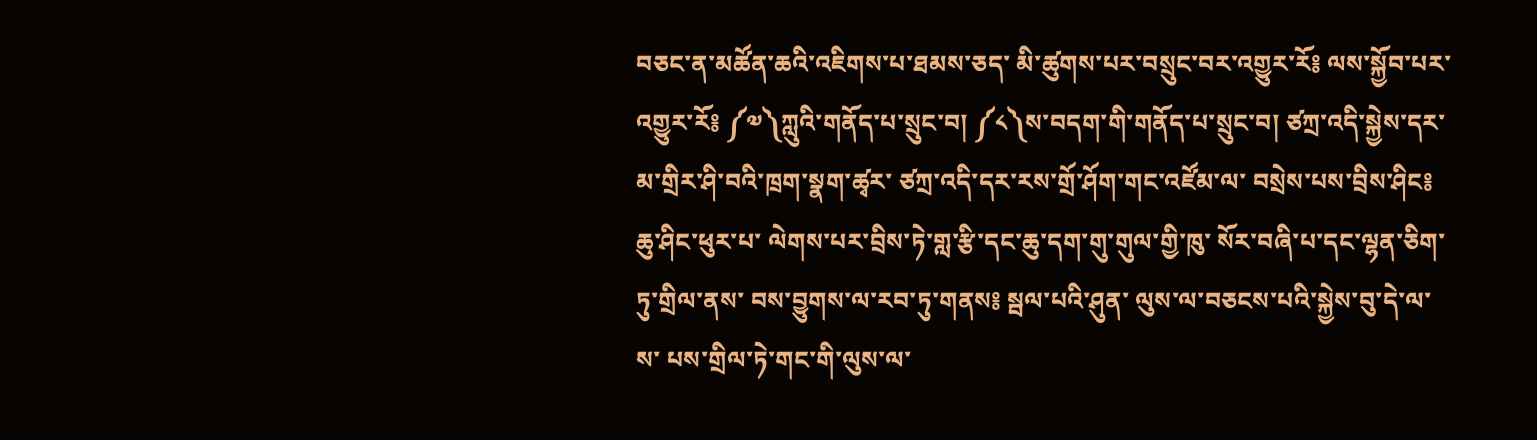བཅང་ན་མཚོན་ཆའི་འཇིགས་པ་ཐམས་ཅད་ མི་ཚུགས་པར་བསྲུང་བར་འགྱུར་རོ༔ ལས་སྐྱོབ་པར་འགྱུར་རོ༔ ༼༧༽ཀླུའི་གནོད་པ་སྲུང་བ། ༼༨༽ས་བདག་གི་གནོད་པ་སྲུང་བ། ཙཀྲ་འདི་སྐྱེས་དར་མ་གྲིར་ཤི་བའི་ཁྲག་སྣག་ཚྭར་ ཙཀྲ་འདི་དར་རས་གྲོ་ཤོག་གང་འཛོམ་ལ་ བསྲེས་པས་བྲིས་ཤིང༔ ཆུ་ཤིང་ཕུར་པ་ ལེགས་པར་བྲིས་ཏེ་གླ་རྩི་དང་ཆུ་དག་གུ་གུལ་གྱི་ཁུ་ སོར་བཞི་པ་དང་ལྷན་ཅིག་ཏུ་གྲིལ་ནས་ བས་བྱུགས་ལ་རབ་ཏུ་གནས༔ སྦལ་པའི་ཤུན་ ལུས་ལ་བཅངས་པའི་སྐྱེས་བུ་དེ་ལ་ས་ པས་གྲིལ་ཏེ་གང་གི་ལུས་ལ་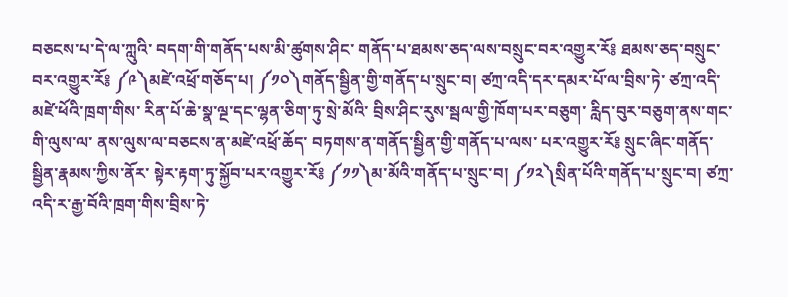བཅངས་པ་དེ་ལ་ཀླུའི་ བདག་གི་གནོད་པས་མི་ཚུགས་ཤིང་ གནོད་པ་ཐམས་ཅད་ལས་བསྲུང་བར་འགྱུར་རོ༔ ཐམས་ཅད་བསྲུང་བར་འགྱུར་རོ༔ ༼༩༽མཛེ་འཕྲོ་གཅོད་པ། ༼༡༠༽གནོད་སྦྱིན་གྱི་གནོད་པ་སྲུང་བ། ཙཀྲ་འདི་དར་དམར་པོ་ལ་བྲིས་ཏེ་ ཙཀྲ་འདི་མཛེ་ཕོའི་ཁྲག་གིས་ རིན་པོ་ཆེ་སྣ་ལྔ་དང་ལྷན་ཅིག་ཏུ་སྲེ་མོའི་ བྲིས་ཤིང་རུས་སྦལ་གྱི་ཁོག་པར་བཅུག་ རླིད་བུར་བཅུག་ནས་གང་གི་ལུས་ལ་ ནས་ལུས་ལ་བཅངས་ན་མཛེ་འཕྲོ་ཆོད་ བཏགས་ན་གནོད་སྦྱིན་གྱི་གནོད་པ་ལས་ པར་འགྱུར་རོ༔ སྲུང་ཞིང་གནོད་སྦྱིན་རྣམས་ཀྱིས་ནོར་ སྟེར་རྟག་ཏུ་སྐྱོབ་པར་འགྱུར་རོ༔ ༼༡༡༽མ་མོའི་གནོད་པ་སྲུང་བ། ༼༡༢༽སྲིན་པོའི་གནོད་པ་སྲུང་བ། ཙཀྲ་འདི་ར་རྒྱ་བོའི་ཁྲག་གིས་བྲིས་ཏེ་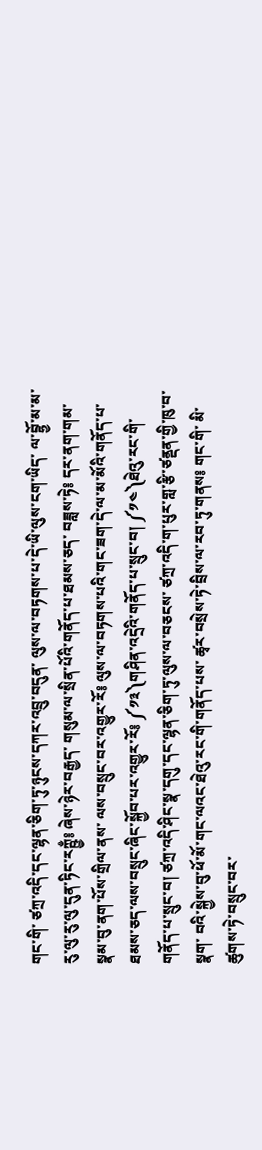གང་གི་ ཙཀྲ་འདི་དང་ལྷན་ཅིག་ཏུ་ཉུངས་དཀར་འབྲུ་བདུན་ ལུས་ལ་བཏགས་པ་དེ་ཡི་ལུས་ངག་ཡིད་ ལ་བྷྱོ་མ་མ་རུ་ལུ་རུ་ལུ་དུན་ཏིང་རཀྵྱྃ༔ ཞེས་ཉེར་བརྒྱད་ གསུམ་ལ་སྲིན་པོའི་གནོད་པ་ཐམས་ཅད་ བཟླས་ཏེ༔ དར་ནག་གམ་སྣམ་བུ་ནག་པོས་གྲིལ་ནས་ ལས་བསྲུང་བར་འགྱུར་རོ༔ ལུས་ལ་བཏགས་པའི་གང་ཟག་དེ་ལ་མ་མོའི་གནོད་པ་ ཐམས་ཅད་ལས་བསྲུང་ཞིང་སྐྱོབ་པར་འགྱུར་རོ༔ ༼༡༣༽གཤིན་འདྲེའི་གནོད་པ་སྲུང་བ། ༼༡༤༽ཐེའུ་རང་གི་གནོད་པ་སྲུང་བ། ཙཀྲ་འདི་ཤིང་སྣ་དགུ་དང་ལྷན་ཅིག་ཏུ་ལུས་ལ་བཅངས་ ཙཀྲ་འདི་ག་པུར་གླ་རྩི་ཙནྡན་གྱི་ཁུ་བ་སྣག་ བའི་སྐྱེས་བུ་ཕོ་མོ་གང་ལའང་ཐེའུ་རང་གི་གནོད་པས་ ཚྭར་བསྲེས་ཏེ་བྲིས་ལ་རབ་ཏུ་གནས༔ གང་གི་ མི་ཚུགས་ཏེ་བསྲུང་བར་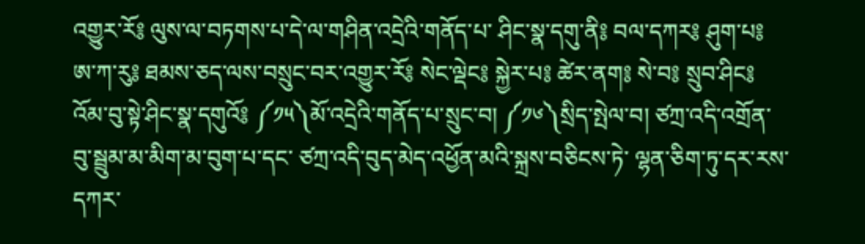འགྱུར་རོ༔ ལུས་ལ་བཏགས་པ་དེ་ལ་གཤིན་འདྲེའི་གནོད་པ་ ཤིང་སྣ་དགུ་ནི༔ བལ་དཀར༔ ཤུག་པ༔ ཨ་ཀ་རུ༔ ཐམས་ཅད་ལས་བསྲུང་བར་འགྱུར་རོ༔ སེང་ལྡེང༔ སྐྱེར་པ༔ ཚེར་ནག༔ སེ་བ༔ སྲུབ་ཤིང༔ འོམ་བུ་སྟེ་ཤིང་སྣ་དགུའོ༔ ༼༡༥༽མོ་འདྲེའི་གནོད་པ་སྲུང་བ། ༼༡༦༽སྲིད་སྤེལ་བ། ཙཀྲ་འདི་འགྲོན་བུ་སྦྲུམ་མ་མིག་མ་བུག་པ་དང་ ཙཀྲ་འདི་བུད་མེད་འཕྱོན་མའི་སྐྲས་བཅིངས་ཏེ་ ལྷན་ཅིག་ཏུ་དར་རས་དཀར་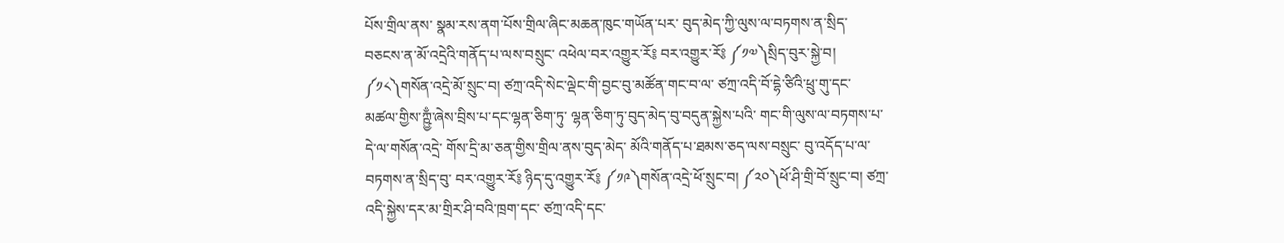པོས་གྲིལ་ནས་ སྣམ་རས་ནག་པོས་གྲིལ་ཞིང་མཆན་ཁུང་གཡོན་པར་ བུད་མེད་ཀྱི་ལུས་ལ་བཏགས་ན་སྲིད་ བཅངས་ན་མོ་འདྲེའི་གནོད་པ་ལས་བསྲུང་ འཕེལ་བར་འགྱུར་རོ༔ བར་འགྱུར་རོ༔ ༼༡༧༽སྲིད་བུར་སྐྱེ་བ། ༼༡༨༽གསོན་འདྲེ་མོ་སྲུང་བ། ཙཀྲ་འདི་སེང་ལྡེང་གི་བྱང་བུ་མཚོན་གང་བ་ལ་ ཙཀྲ་འདི་བོ་དྷེ་ཙིའི་ཕྲུ་གུ་དང་ མཚལ་གྱིས་ཀྵྱྃ་ཞེས་བྲིས་པ་དང་ལྷན་ཅིག་ཏུ་ ལྷན་ཅིག་ཏུ་བུད་མེད་བུ་བདུན་སྐྱེས་པའི་ གང་གི་ལུས་ལ་བཏགས་པ་དེ་ལ་གསོན་འདྲེ་ གོས་དྲི་མ་ཅན་གྱིས་གྲིལ་ནས་བུད་མེད་ མོའི་གནོད་པ་ཐམས་ཅད་ལས་བསྲུང་ བུ་འདོད་པ་ལ་བཏགས་ན་སྲིད་བུ་ བར་འགྱུར་རོ༔ ཉིད་དུ་འགྱུར་རོ༔ ༼༡༩༽གསོན་འདྲེ་ཕོ་སྲུང་བ། ༼༢༠༽ཕོ་ཤི་གྲི་བོ་སྲུང་བ། ཙཀྲ་འདི་སྐྱེས་དར་མ་གྲིར་ཤི་བའི་ཁྲག་དང་ ཙཀྲ་འདི་དང་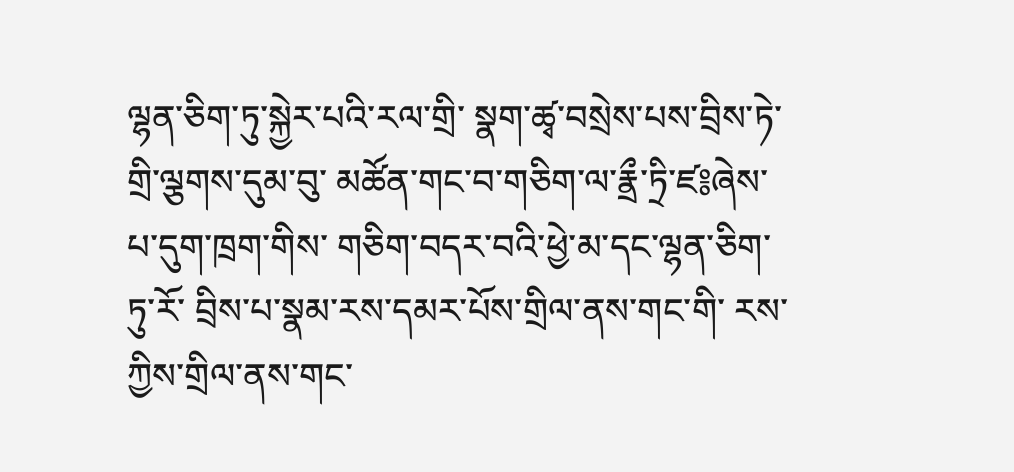ལྷན་ཅིག་ཏུ་སྐྱེར་པའི་རལ་གྲི་ སྣག་ཚྭ་བསྲེས་པས་བྲིས་ཏེ་གྲི་ལྕགས་དུམ་བུ་ མཚོན་གང་བ་གཅིག་ལ་རྣྲྀ་ཏྲི་ཛ༔ཞེས་པ་དུག་ཁྲག་གིས་ གཅིག་བདར་བའི་ཕྱེ་མ་དང་ལྷན་ཅིག་ཏུ་རོ་ བྲིས་པ་སྣམ་རས་དམར་པོས་གྲིལ་ནས་གང་གི་ རས་ཀྱིས་གྲིལ་ནས་གང་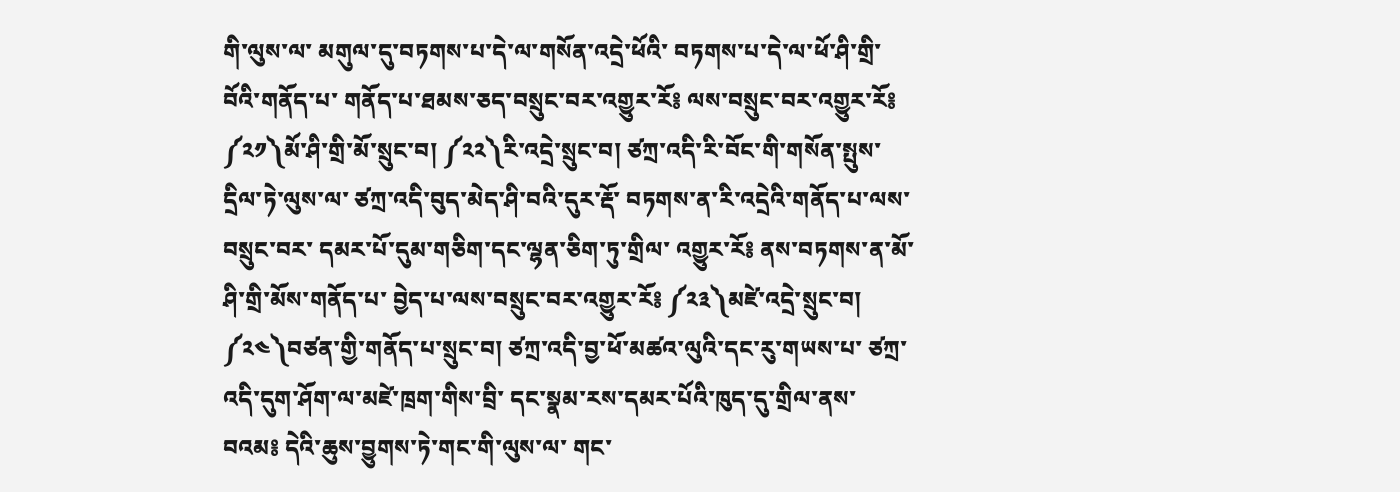གི་ལུས་ལ་ མགུལ་དུ་བཏགས་པ་དེ་ལ་གསོན་འདྲེ་ཕོའི་ བཏགས་པ་དེ་ལ་ཕོ་ཤི་གྲི་བོའི་གནོད་པ་ གནོད་པ་ཐམས་ཅད་བསྲུང་བར་འགྱུར་རོ༔ ལས་བསྲུང་བར་འགྱུར་རོ༔ ༼༢༡༽མོ་ཤི་གྲི་མོ་སྲུང་བ། ༼༢༢༽རི་འདྲེ་སྲུང་བ། ཙཀྲ་འདི་རི་བོང་གི་གསོན་སྤུས་དྲིལ་ཏེ་ལུས་ལ་ ཙཀྲ་འདི་བུད་མེད་ཤི་བའི་དུར་རྡོ་ བཏགས་ན་རི་འདྲེའི་གནོད་པ་ལས་བསྲུང་བར་ དམར་པོ་དུམ་གཅིག་དང་ལྷན་ཅིག་ཏུ་གྲིལ་ འགྱུར་རོ༔ ནས་བཏགས་ན་མོ་ཤི་གྲི་མོས་གནོད་པ་ བྱེད་པ་ལས་བསྲུང་བར་འགྱུར་རོ༔ ༼༢༣༽མཛེ་འདྲེ་སྲུང་བ། ༼༢༤༽བཙན་གྱི་གནོད་པ་སྲུང་བ། ཙཀྲ་འདི་བྱ་ཕོ་མཚའ་ལུའི་དང་རུ་གཡས་པ་ ཙཀྲ་འདི་དུག་ཤོག་ལ་མཛེ་ཁྲག་གིས་བྲི་ དང་སྣམ་རས་དམར་པོའི་ཁུད་དུ་གྲིལ་ནས་ བའམ༔ དེའི་ཆུས་བྱུགས་ཏེ་གང་གི་ལུས་ལ་ གང་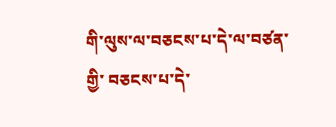གི་ལུས་ལ་བཅངས་པ་དེ་ལ་བཙན་གྱི་ བཅངས་པ་དེ་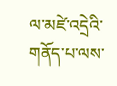ལ་མཛེ་འདྲེའི་གནོད་པ་ལས་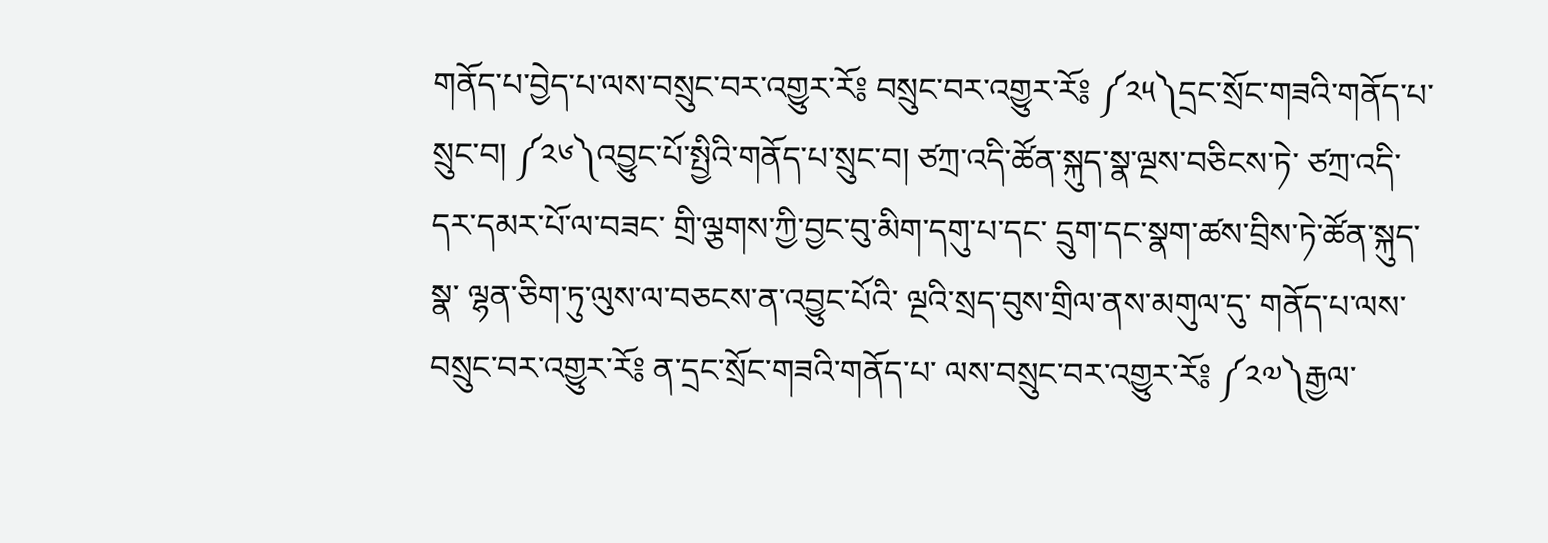གནོད་པ་བྱེད་པ་ལས་བསྲུང་བར་འགྱུར་རོ༔ བསྲུང་བར་འགྱུར་རོ༔ ༼༢༥༽དྲང་སྲོང་གཟའི་གནོད་པ་སྲུང་བ། ༼༢༦༽འབྱུང་པོ་སྤྱིའི་གནོད་པ་སྲུང་བ། ཙཀྲ་འདི་ཚོན་སྐུད་སྣ་ལྔས་བཅིངས་ཏེ་ ཙཀྲ་འདི་དར་དམར་པོ་ལ་བཟང་ གྲི་ལྕགས་ཀྱི་བྱང་བུ་མིག་དགུ་པ་དང་ དྲུག་དང་སྣག་ཚས་བྲིས་ཏེ་ཚོན་སྐུད་སྣ་ ལྷན་ཅིག་ཏུ་ལུས་ལ་བཅངས་ན་འབྱུང་པོའི་ ལྔའི་སྲད་བུས་གྲིལ་ནས་མགུལ་དུ་ གནོད་པ་ལས་བསྲུང་བར་འགྱུར་རོ༔ ན་དྲང་སྲོང་གཟའི་གནོད་པ་ ལས་བསྲུང་བར་འགྱུར་རོ༔ ༼༢༧༽རྒྱལ་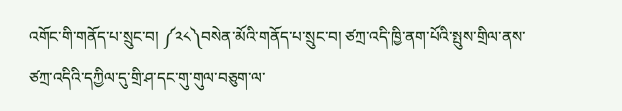འགོང་གི་གནོད་པ་སྲུང་བ། ༼༢༨༽བསེན་མོའི་གནོད་པ་སྲུང་བ། ཙཀྲ་འདི་ཁྱི་ནག་པོའི་སྤུས་གྲིལ་ནས་ ཙཀྲ་འདིའི་དཀྱིལ་དུ་གྲི་ཤ་དང་གུ་གུལ་བཅུག་ལ་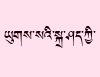ཡུགས་སའི་སྐྲ་ཤད་ཀྱི་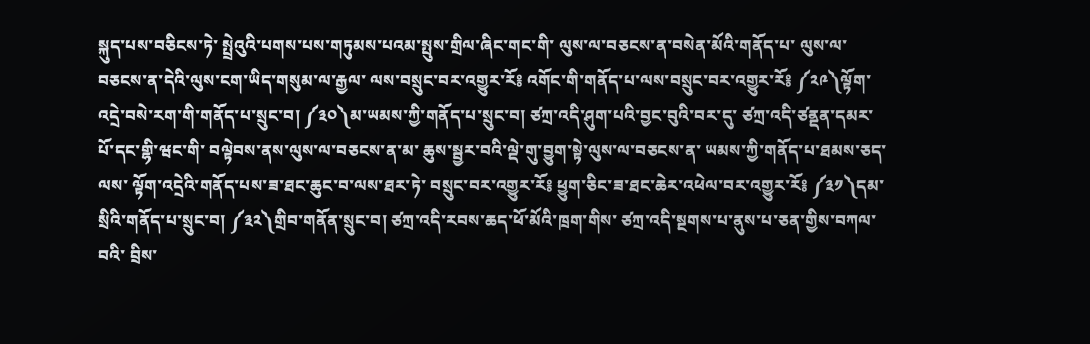སྐུད་པས་བཅིངས་ཏེ་ སྤྲེའུའི་པགས་པས་གཏུམས་པའམ་སྤུས་གྲིལ་ཞིང་གང་གི་ ལུས་ལ་བཅངས་ན་བསེན་མོའི་གནོད་པ་ ལུས་ལ་བཅངས་ན་དེའི་ལུས་ངག་ཡིད་གསུམ་ལ་རྒྱལ་ ལས་བསྲུང་བར་འགྱུར་རོ༔ འགོང་གི་གནོད་པ་ལས་བསྲུང་བར་འགྱུར་རོ༔ ༼༢༩༽ལྟོག་འདྲེ་བསེ་རག་གི་གནོད་པ་སྲུང་བ། ༼༣༠༽མ་ཡམས་ཀྱི་གནོད་པ་སྲུང་བ། ཙཀྲ་འདི་ཤུག་པའི་བྱང་བུའི་བར་དུ་ ཙཀྲ་འདི་ཙནྡན་དམར་པོ་དང་གྷི་ཝང་གི་ བལྟེབས་ནས་ལུས་ལ་བཅངས་ན་མ་ ཆུས་སྦྱར་བའི་ལྡེ་གུ་བྱུག་སྟེ་ལུས་ལ་བཅངས་ན་ ཡམས་ཀྱི་གནོད་པ་ཐམས་ཅད་ལས་ ལྟོག་འདྲེའི་གནོད་པས་ཟ་ཐང་ཆུང་བ་ལས་ཐར་ཏེ་ བསྲུང་བར་འགྱུར་རོ༔ ཕྱུག་ཅིང་ཟ་ཐང་ཆེར་འཕེལ་བར་འགྱུར་རོ༔ ༼༣༡༽དམ་སྲིའི་གནོད་པ་སྲུང་བ། ༼༣༢༽གྲིབ་གནོན་སྲུང་བ། ཙཀྲ་འདི་རབས་ཆད་ཕོ་མོའི་ཁྲག་གིས་ ཙཀྲ་འདི་སྔགས་པ་ནུས་པ་ཅན་གྱིས་བཀལ་བའི་ བྲིས་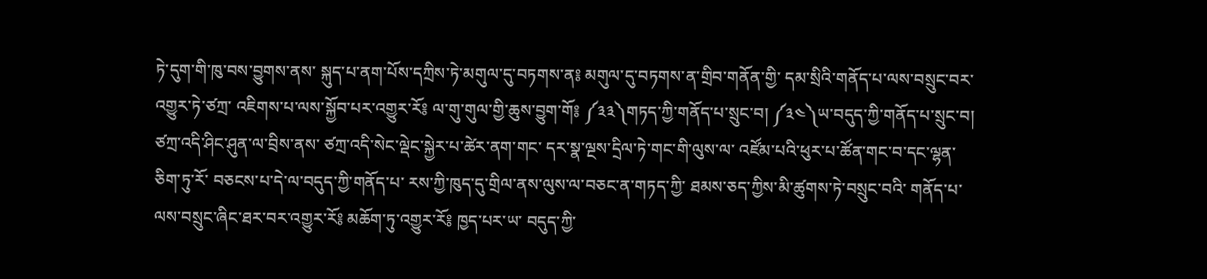ཏེ་དུག་གི་ཁུ་བས་བྱུགས་ནས་ སྐུད་པ་ནག་པོས་དཀྲིས་ཏེ་མགུལ་དུ་བཏགས་ན༔ མགུལ་དུ་བཏགས་ན་གྲིབ་གནོན་གྱི་ དམ་སྲིའི་གནོད་པ་ལས་བསྲུང་བར་འགྱུར་ཏེ་ཙཀྲ་ འཇིགས་པ་ལས་སྐྱོབ་པར་འགྱུར་རོ༔ ལ་གུ་གུལ་གྱི་ཆུས་བྱུག་གོ༔ ༼༣༣༽གཏད་ཀྱི་གནོད་པ་སྲུང་བ། ༼༣༤༽ཡ་བདུད་ཀྱི་གནོད་པ་སྲུང་བ། ཙཀྲ་འདི་ཤིང་ཤུན་ལ་བྲིས་ནས་ ཙཀྲ་འདི་སེང་ལྡེང་སྐྱེར་པ་ཚེར་ནག་གང་ དར་སྣ་ལྔས་དྲིལ་ཏེ་གང་གི་ལུས་ལ་ འཛོམ་པའི་ཕུར་པ་ཚོན་གང་བ་དང་ལྷན་ཅིག་ཏུ་རོ་ བཅངས་པ་དེ་ལ་བདུད་ཀྱི་གནོད་པ་ རས་ཀྱི་ཁུད་དུ་གྲིལ་ནས་ལུས་ལ་བཅང་ན་གཏད་ཀྱི་ ཐམས་ཅད་ཀྱིས་མི་ཚུགས་ཏེ་བསྲུང་བའི་ གནོད་པ་ལས་བསྲུང་ཞིང་ཐར་བར་འགྱུར་རོ༔ མཆོག་ཏུ་འགྱུར་རོ༔ ཁྱད་པར་ཡ་ བདུད་ཀྱི་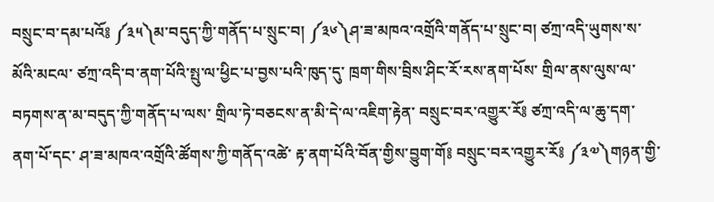བསྲུང་བ་དམ་པའོ༔ ༼༣༥༽མ་བདུད་ཀྱི་གནོད་པ་སྲུང་བ། ༼༣༦༽ཤ་ཟ་མཁའ་འགྲོའི་གནོད་པ་སྲུང་བ། ཙཀྲ་འདི་ཡུགས་ས་མོའི་མངལ་ ཙཀྲ་འདི་བ་ནག་པོའི་སྤུ་ལ་ཕྱིང་པ་བྱས་པའི་ཁུད་དུ་ ཁྲག་གིས་བྲིས་ཤིང་རོ་རས་ནག་པོས་ གྲིལ་ནས་ལུས་ལ་བཏགས་ན་མ་བདུད་ཀྱི་གནོད་པ་ལས་ གྲིལ་ཏེ་བཅངས་ན་མི་དེ་ལ་འཇིག་རྟེན་ བསྲུང་བར་འགྱུར་རོ༔ ཙཀྲ་འདི་ལ་ཆུ་དག་ནག་པོ་དང་ ཤ་ཟ་མཁའ་འགྲོའི་ཚོགས་ཀྱི་གནོད་འཚེ་ རྟ་ནག་པོའི་བོན་གྱིས་བྱུག་གོ༔ བསྲུང་བར་འགྱུར་རོ༔ ༼༣༧༽གཉན་གྱི་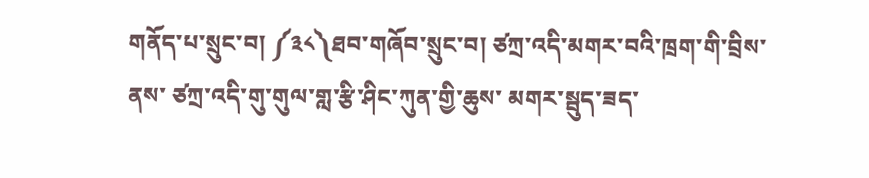གནོད་པ་སྲུང་བ། ༼༣༨༽ཐབ་གཞོབ་སྲུང་བ། ཙཀྲ་འདི་མགར་བའི་ཁྲག་གི་བྲིས་ནས་ ཙཀྲ་འདི་གུ་གུལ་གླ་རྩི་ཤིང་ཀུན་གྱི་ཆུས་ མགར་སྦུད་ཟད་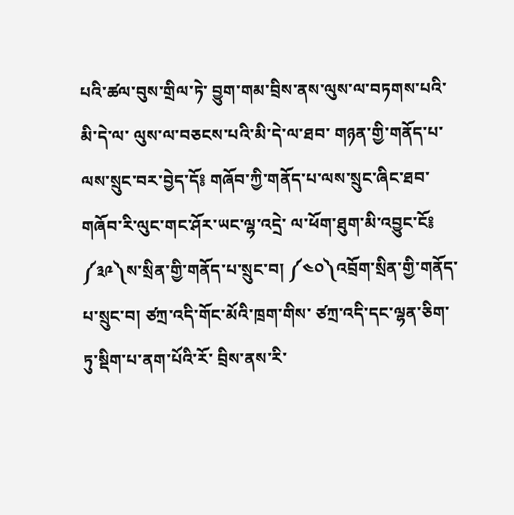པའི་ཚལ་བུས་གྲིལ་ཏེ་ བྱུག་གམ་བྲིས་ནས་ལུས་ལ་བཏགས་པའི་མི་དེ་ལ་ ལུས་ལ་བཅངས་པའི་མི་དེ་ལ་ཐབ་ གཉན་གྱི་གནོད་པ་ལས་སྲུང་བར་བྱེད་དོ༔ གཞོབ་ཀྱི་གནོད་པ་ལས་སྲུང་ཞིང་ཐབ་ གཞོབ་རི་ལུང་གང་ཤོར་ཡང་ལྷ་འདྲེ་ ལ་ཕོག་ཐུག་མི་འབྱུང་ངོ༔ ༼༣༩༽ས་སྲིན་གྱི་གནོད་པ་སྲུང་བ། ༼༤༠༽འབྲོག་སྲིན་གྱི་གནོད་པ་སྲུང་བ། ཙཀྲ་འདི་གོང་མོའི་ཁྲག་གིས་ ཙཀྲ་འདི་དང་ལྷན་ཅིག་ཏུ་སྡིག་པ་ནག་པོའི་རོ་ བྲིས་ནས་རི་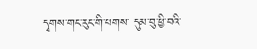དྭགས་གང་རུང་གི་པགས་ དུམ་བུ་ཕྱི་བའི་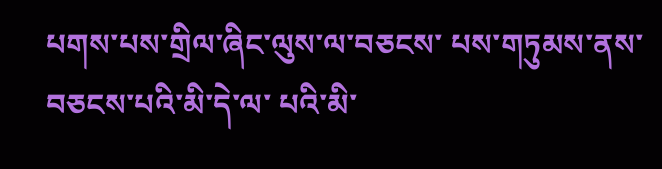པགས་པས་གྲིལ་ཞིང་ལུས་ལ་བཅངས་ པས་གཏུམས་ནས་བཅངས་པའི་མི་དེ་ལ་ པའི་མི་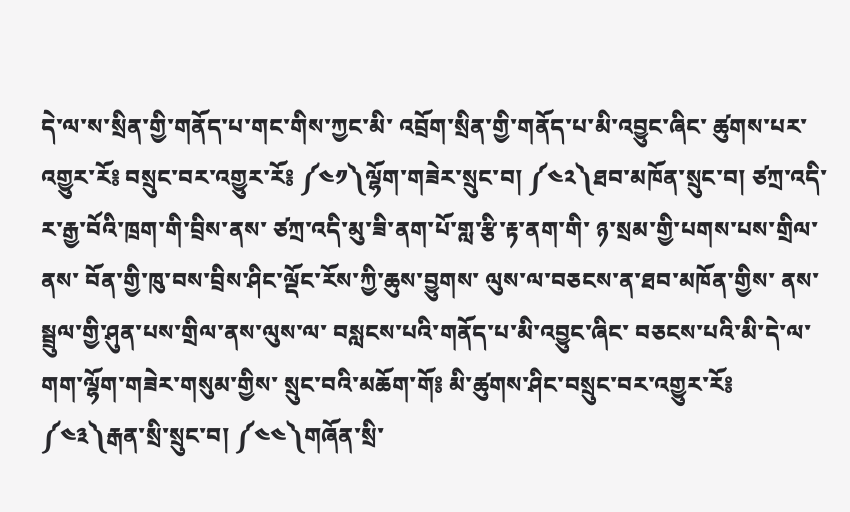དེ་ལ་ས་སྲིན་གྱི་གནོད་པ་གང་གིས་ཀྱང་མི་ འབྲོག་སྲིན་གྱི་གནོད་པ་མི་འབྱུང་ཞིང་ ཚུགས་པར་འགྱུར་རོ༔ བསྲུང་བར་འགྱུར་རོ༔ ༼༤༡༽ལྷོག་གཟེར་སྲུང་བ། ༼༤༢༽ཐབ་མཁོན་སྲུང་བ། ཙཀྲ་འདི་ར་རྒྱ་བོའི་ཁྲག་གི་བྲིས་ནས་ ཙཀྲ་འདི་མུ་ཟི་ནག་པོ་གླ་རྩི་རྟ་ནག་གི་ ཉ་སྲམ་གྱི་པགས་པས་གྲིལ་ནས་ བོན་གྱི་ཁུ་བས་བྲིས་ཤིང་ལྡོང་རོས་ཀྱི་ཆུས་བྱུགས་ ལུས་ལ་བཅངས་ན་ཐབ་མཁོན་གྱིས་ ནས་སྦྲུལ་གྱི་ཤུན་པས་གྲིལ་ནས་ལུས་ལ་ བསླངས་པའི་གནོད་པ་མི་འབྱུང་ཞིང་ བཅངས་པའི་མི་དེ་ལ་གག་ལྷོག་གཟེར་གསུམ་གྱིས་ སྲུང་བའི་མཆོག་གོ༔ མི་ཚུགས་ཤིང་བསྲུང་བར་འགྱུར་རོ༔ ༼༤༣༽རྒན་སྲི་སྲུང་བ། ༼༤༤༽གཞོན་སྲི་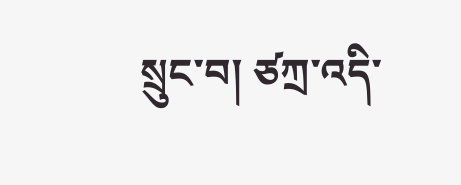སྲུང་བ། ཙཀྲ་འདི་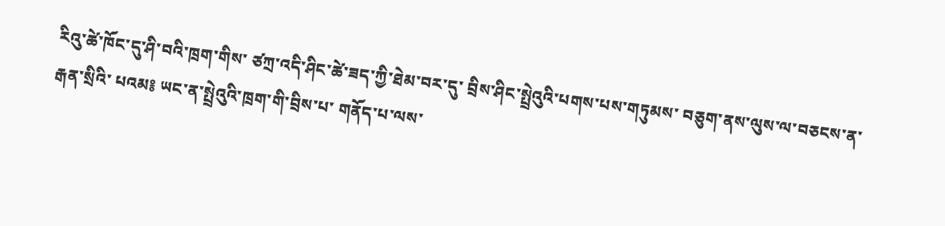རིའུ་ཚེ་ཁོང་དུ་ཤི་བའི་ཁྲག་གིས་ ཙཀྲ་འདི་ཤིང་ཚེ་ཟད་ཀྱི་ཐེམ་བར་དུ་ བྲིས་ཤིང་སྤྲེའུའི་པགས་པས་གཏུམས་ བཅུག་ནས་ལུས་ལ་བཅངས་ན་རྒན་སྲིའི་ པའམ༔ ཡང་ན་སྤྲེའུའི་ཁྲག་གི་བྲིས་པ་ གནོད་པ་ལས་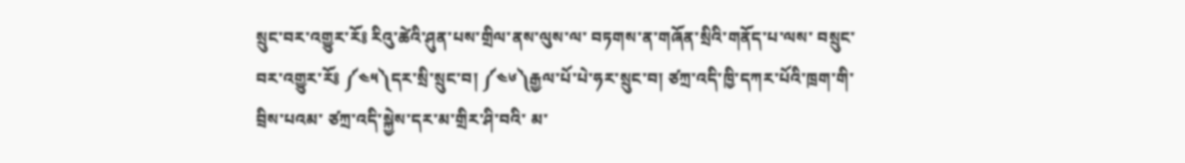སྲུང་བར་འགྱུར་རོ༔ རིའུ་ཚེའི་ཤུན་པས་གྲིལ་ནས་ལུས་ལ་ བཏགས་ན་གཞོན་སྲིའི་གནོད་པ་ལས་ བསྲུང་བར་འགྱུར་རོ༔ ༼༤༥༽དར་སྲི་སྲུང་བ། ༼༤༦༽རྒྱལ་པོ་པེ་ཧར་སྲུང་བ། ཙཀྲ་འདི་ཁྱི་དཀར་པོའི་ཁྲག་གི་བྲིས་པའམ་ ཙཀྲ་འདི་སྐྱེས་དར་མ་གྲིར་ཤི་བའི་ མ་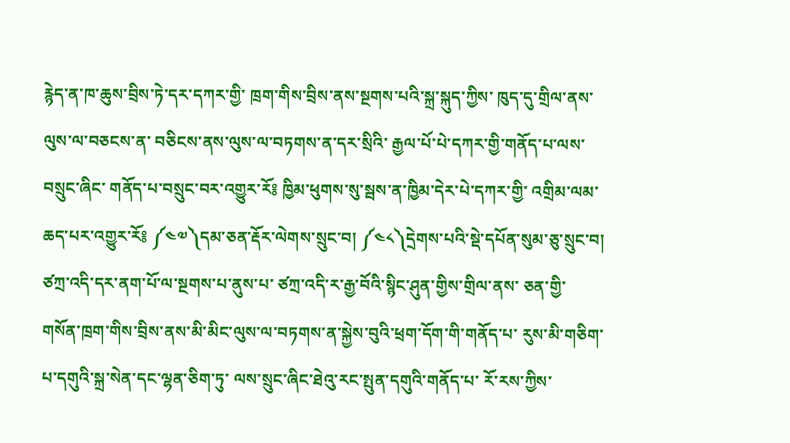རྙེད་ན་ཁ་ཆུས་བྲིས་ཏེ་དར་དཀར་གྱི་ ཁྲག་གིས་བྲིས་ནས་སྔགས་པའི་སྐྲ་སྐུད་ཀྱིས་ ཁུད་དུ་གྲིལ་ནས་ལུས་ལ་བཅངས་ན་ བཅིངས་ནས་ལུས་ལ་བཏགས་ན་དར་སྲིའི་ རྒྱལ་པོ་པེ་དཀར་གྱི་གནོད་པ་ལས་བསྲུང་ཞིང་ གནོད་པ་བསྲུང་བར་འགྱུར་རོ༔ ཁྱིམ་ཕུགས་སུ་སྦས་ན་ཁྱིམ་དེར་པེ་དཀར་གྱི་ འགྲིམ་ལམ་ཆད་པར་འགྱུར་རོ༔ ༼༤༧༽དམ་ཅན་རྡོར་ལེགས་སྲུང་བ། ༼༤༨༽དྲེགས་པའི་སྡེ་དཔོན་སུམ་ཅུ་སྲུང་བ། ཙཀྲ་འདི་དར་ནག་པོ་ལ་སྔགས་པ་ནུས་པ་ ཙཀྲ་འདི་ར་རྒྱ་བོའི་སྙིང་ཤུན་གྱིས་གྲིལ་ནས་ ཅན་གྱི་གསོན་ཁྲག་གིས་བྲིས་ནས་མི་མིང་ལུས་ལ་བཏགས་ན་སྐྱེས་བུའི་ཕྲག་དོག་གི་གནོད་པ་ རུས་མི་གཅིག་པ་དགུའི་སྐྲ་སེན་དང་ལྷན་ཅིག་ཏུ་ ལས་སྲུང་ཞིང་ཐེའུ་རང་སྤུན་དགུའི་གནོད་པ་ རོ་རས་ཀྱིས་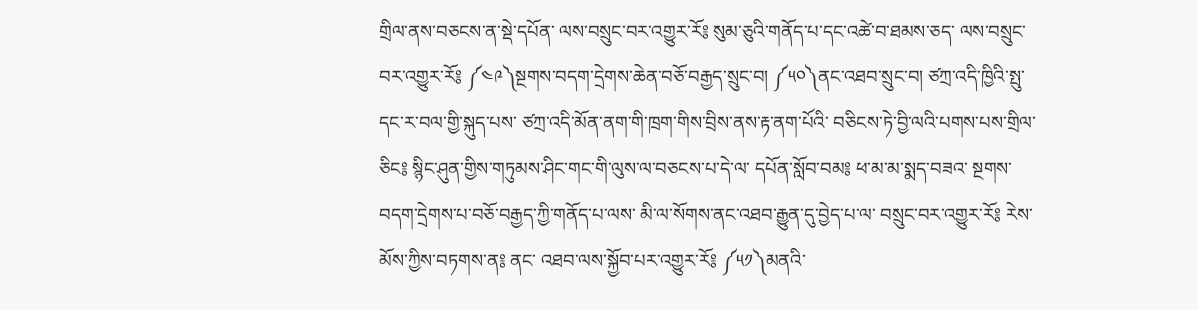གྲིལ་ནས་བཅངས་ན་སྡེ་དཔོན་ ལས་བསྲུང་བར་འགྱུར་རོ༔ སུམ་ཅུའི་གནོད་པ་དང་འཚེ་བ་ཐམས་ཅད་ ལས་བསྲུང་བར་འགྱུར་རོ༔ ༼༤༩༽སྔགས་བདག་དྲེགས་ཆེན་བཅོ་བརྒྱད་སྲུང་བ། ༼༥༠༽ནང་འཐབ་སྲུང་བ། ཙཀྲ་འདི་ཁྱིའི་སྤུ་དང་ར་བལ་གྱི་སྐུད་པས་ ཙཀྲ་འདི་མོན་ནག་གི་ཁྲག་གིས་བྲིས་ནས་རྟ་ནག་པོའི་ བཅིངས་ཏེ་བྱི་ལའི་པགས་པས་གྲིལ་ཅིང༔ སྙིང་ཤུན་གྱིས་གཏུམས་ཤིང་གང་གི་ལུས་ལ་བཅངས་པ་དེ་ལ་ དཔོན་སློབ་བམ༔ ཕ་མ་མ་སྨད་བཟའ་ སྔགས་བདག་དྲེགས་པ་བཅོ་བརྒྱད་ཀྱི་གནོད་པ་ལས་ མི་ལ་སོགས་ནང་འཐབ་རྒྱུན་དུ་བྱེད་པ་ལ་ བསྲུང་བར་འགྱུར་རོ༔ རེས་མོས་ཀྱིས་བཏགས་ན༔ ནང་ འཐབ་ལས་སྐྱོབ་པར་འགྱུར་རོ༔ ༼༥༡༽མནའི་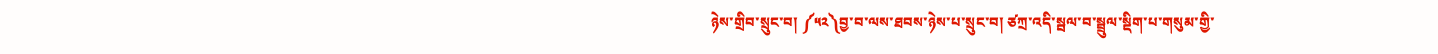ཉེས་གྲིབ་སྲུང་བ། ༼༥༢༽བྱ་བ་ལས་ཐབས་ཉེས་པ་སྲུང་བ། ཙཀྲ་འདི་སྦལ་བ་སྦྲུལ་སྡིག་པ་གསུམ་གྱི་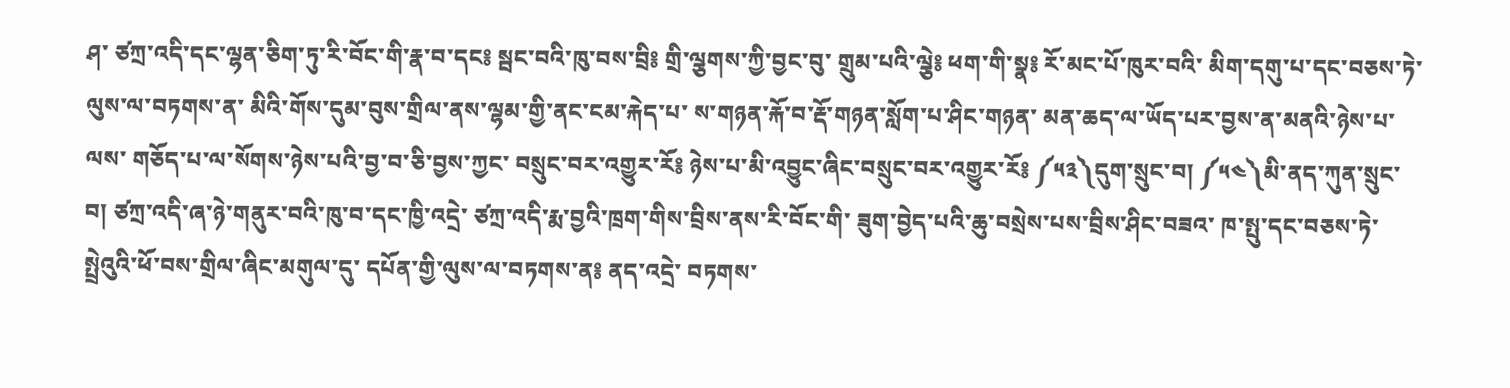ཤ་ ཙཀྲ་འདི་དང་ལྷན་ཅིག་ཏུ་རི་བོང་གི་རྣ་བ་དང༔ སྦང་བའི་ཁུ་བས་བྲི༔ གྲི་ལྕགས་ཀྱི་བྱང་བུ་ གྲུམ་པའི་ལྕེ༔ ཕག་གི་སྣ༔ རོ་མང་པོ་ཁུར་བའི་ མིག་དགུ་པ་དང་བཅས་ཏེ་ལུས་ལ་བཏགས་ན་ མིའི་གོས་དུམ་བུས་གྲིལ་ནས་ལྷམ་གྱི་ནང་ངམ་རྐེད་པ་ ས་གཉན་རྐོ་བ་རྡོ་གཉན་སློག་པ་ཤིང་གཉན་ མན་ཆད་ལ་ཡོད་པར་བྱས་ན་མནའི་ཉེས་པ་ལས་ གཅོད་པ་ལ་སོགས་ཉེས་པའི་བྱ་བ་ཅི་བྱས་ཀྱང་ བསྲུང་བར་འགྱུར་རོ༔ ཉེས་པ་མི་འབྱུང་ཞིང་བསྲུང་བར་འགྱུར་རོ༔ ༼༥༣༽དུག་སྲུང་བ། ༼༥༤༽མི་ནད་ཀུན་སྲུང་བ། ཙཀྲ་འདི་ཞ་ཉེ་གནུར་བའི་ཁུ་བ་དང་ཁྱི་འདྲེ་ ཙཀྲ་འདི་རྨ་བྱའི་ཁྲག་གིས་བྲིས་ནས་རི་བོང་གི་ ཟུག་བྱེད་པའི་ཆུ་བསྲེས་པས་བྲིས་ཤིང་བཟའ་ ཁ་སྤུ་དང་བཅས་ཏེ་སྤྲེའུའི་ཕོ་བས་གྲིལ་ཞིང་མགུལ་དུ་ དཔོན་གྱི་ལུས་ལ་བཏགས་ན༔ ནད་འདྲེ་ བཏགས་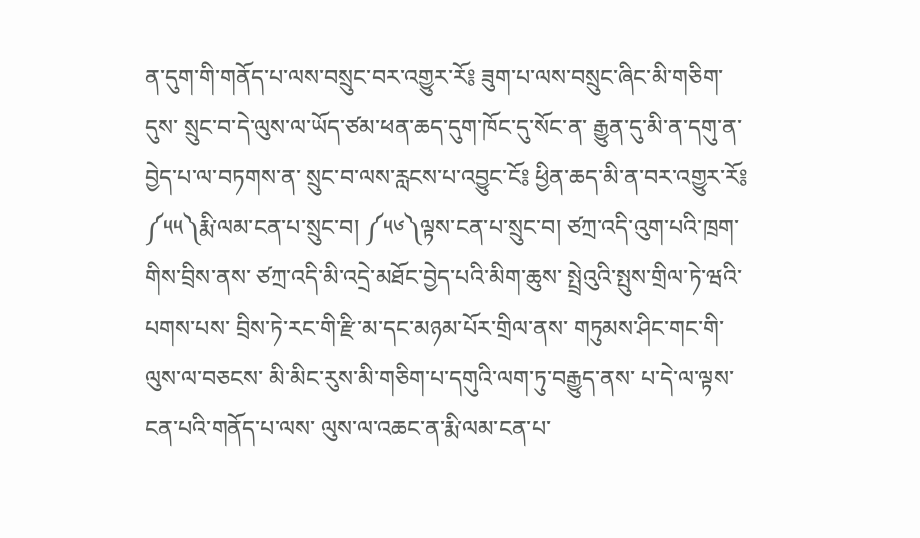ན་དུག་གི་གནོད་པ་ལས་བསྲུང་བར་འགྱུར་རོ༔ ཟུག་པ་ལས་བསྲུང་ཞིང་མི་གཅིག་དུས་ སྲུང་བ་དེ་ལུས་ལ་ཡོད་ཙམ་ཕན་ཆད་དུག་ཁོང་དུ་སོང་ན་ རྒྱུན་དུ་མི་ན་དགུ་ན་བྱེད་པ་ལ་བཏགས་ན་ སྲུང་བ་ལས་རླངས་པ་འབྱུང་ངོ༔ ཕྱིན་ཆད་མི་ན་བར་འགྱུར་རོ༔ ༼༥༥༽རྨི་ལམ་ངན་པ་སྲུང་བ། ༼༥༦༽ལྟས་ངན་པ་སྲུང་བ། ཙཀྲ་འདི་འུག་པའི་ཁྲག་གིས་བྲིས་ནས་ ཙཀྲ་འདི་མི་འདྲེ་མཐོང་བྱེད་པའི་མིག་ཆུས་ སྤྲེའུའི་སྤུས་གྲིལ་ཏེ་ཝའི་པགས་པས་ བྲིས་ཏེ་རང་གི་རྫི་མ་དང་མཉམ་པོར་གྲིལ་ནས་ གཏུམས་ཤིང་གང་གི་ལུས་ལ་བཅངས་ མི་མིང་རུས་མི་གཅིག་པ་དགུའི་ལག་ཏུ་བརྒྱུད་ནས་ པ་དེ་ལ་ལྟས་ངན་པའི་གནོད་པ་ལས་ ལུས་ལ་འཆང་ན་རྨི་ལམ་ངན་པ་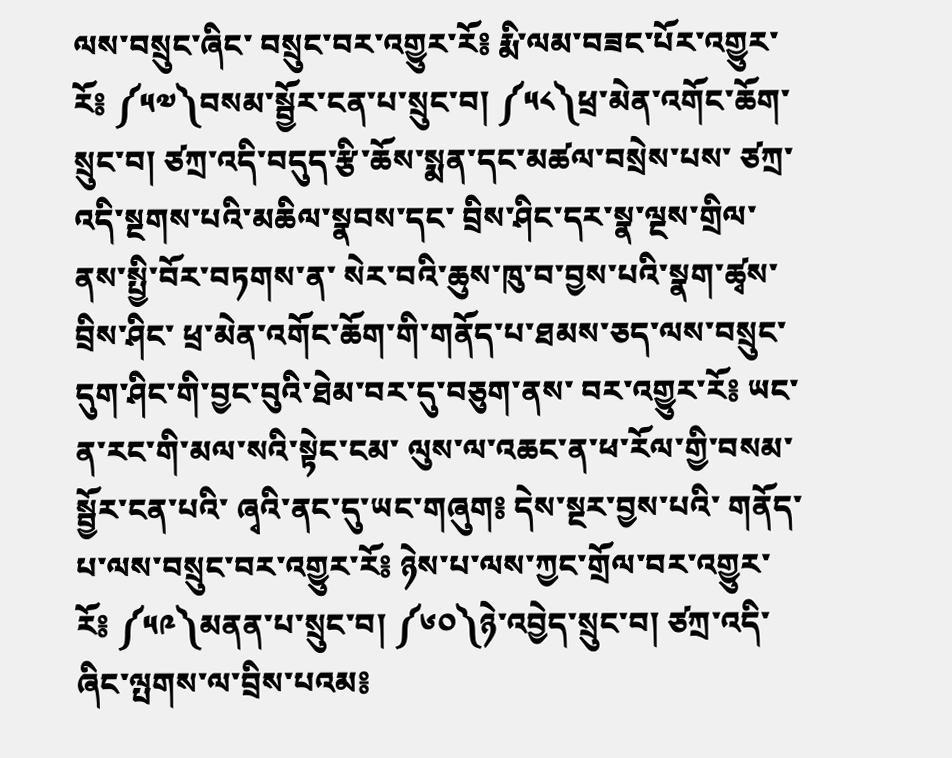ལས་བསྲུང་ཞིང་ བསྲུང་བར་འགྱུར་རོ༔ རྨི་ལམ་བཟང་པོར་འགྱུར་རོ༔ ༼༥༧༽བསམ་སྦྱོར་ངན་པ་སྲུང་བ། ༼༥༨༽ཕྲ་མེན་འགོང་ཆོག་སྲུང་བ། ཙཀྲ་འདི་བདུད་རྩི་ཆོས་སྨན་དང་མཚལ་བསྲེས་པས་ ཙཀྲ་འདི་སྔགས་པའི་མཆིལ་སྣབས་དང་ བྲིས་ཤིང་དར་སྣ་ལྔས་གྲིལ་ནས་སྤྱི་བོར་བཏགས་ན་ སེར་བའི་ཆུས་ཁུ་བ་བྱས་པའི་སྣག་ཚྭས་བྲིས་ཤིང་ ཕྲ་མེན་འགོང་ཆོག་གི་གནོད་པ་ཐམས་ཅད་ལས་བསྲུང་ དུག་ཤིང་གི་བྱང་བུའི་ཐེམ་བར་དུ་བཅུག་ནས་ བར་འགྱུར་རོ༔ ཡང་ན་རང་གི་མལ་སའི་སྟེང་ངམ་ ལུས་ལ་འཆང་ན་ཕ་རོལ་གྱི་བསམ་སྦྱོར་ངན་པའི་ ཞྭའི་ནང་དུ་ཡང་གཞུག༔ དེས་སྔར་བྱས་པའི་ གནོད་པ་ལས་བསྲུང་བར་འགྱུར་རོ༔ ཉེས་པ་ལས་ཀྱང་གྲོལ་བར་འགྱུར་རོ༔ ༼༥༩༽མནན་པ་སྲུང་བ། ༼༦༠༽ཉེ་འབྱེད་སྲུང་བ། ཙཀྲ་འདི་ཞིང་ལྤགས་ལ་བྲིས་པའམ༔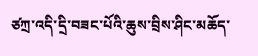ཙཀྲ་འདི་དྲི་བཟང་པོའི་ཆུས་བྲིས་ཤིང་མཆོད་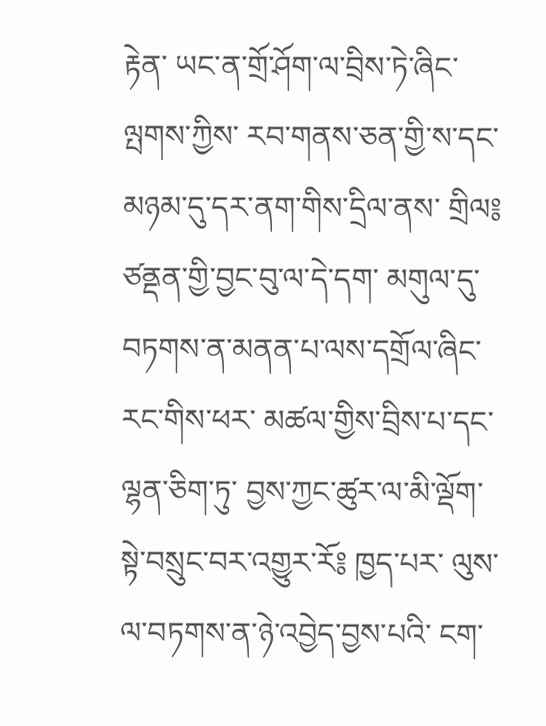རྟེན་ ཡང་ན་གྲོ་ཤོག་ལ་བྲིས་ཏེ་ཞིང་ལྤགས་ཀྱིས་ རབ་གནས་ཅན་གྱི་ས་དང་མཉམ་དུ་དར་ནག་གིས་དྲིལ་ནས་ གྲིལ༔ ཙནྡན་གྱི་བྱང་བུ་ལ་དེ་དག་ མགུལ་དུ་བཏགས་ན་མནན་པ་ལས་དགྲོལ་ཞིང་རང་གིས་ཕར་ མཚལ་གྱིས་བྲིས་པ་དང་ལྷན་ཅིག་ཏུ་ བྱས་ཀྱང་ཚུར་ལ་མི་ལྡོག་སྟེ་བསྲུང་བར་འགྱུར་རོ༔ ཁྱད་པར་ ལུས་ལ་བཏགས་ན་ཉེ་འབྱེད་བྱས་པའི་ ངག་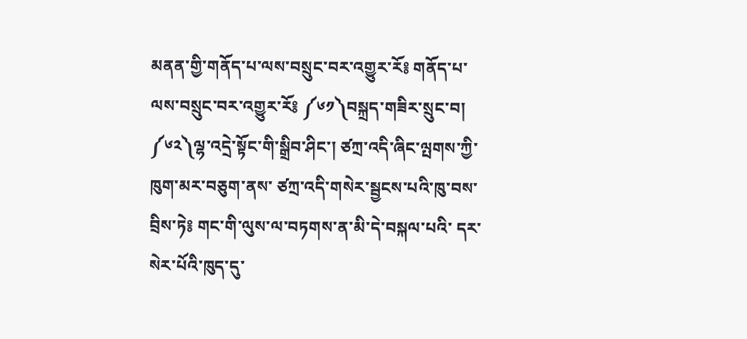མནན་གྱི་གནོད་པ་ལས་བསྲུང་བར་འགྱུར་རོ༔ གནོད་པ་ལས་བསྲུང་བར་འགྱུར་རོ༔ ༼༦༡༽བསྐྲད་གཟིར་སྲུང་བ། ༼༦༢༽ལྷ་འདྲེ་སྟོང་གི་སྒྲིབ་ཤིང་། ཙཀྲ་འདི་ཞིང་ལྤགས་ཀྱི་ཁུག་མར་བཅུག་ནས་ ཙཀྲ་འདི་གསེར་སྦྱངས་པའི་ཁུ་བས་བྲིས་ཏེ༔ གང་གི་ལུས་ལ་བཏགས་ན་མི་དེ་བསྐལ་པའི་ དར་སེར་པོའི་ཁུད་དུ་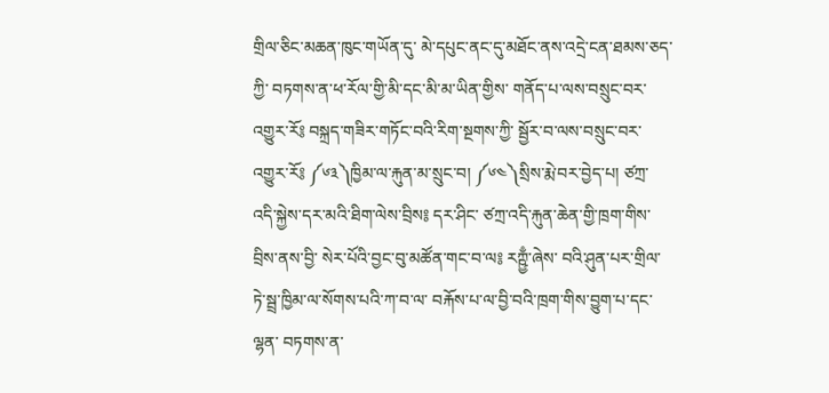གྲིལ་ཅིང་མཆན་ཁུང་གཡོན་དུ་ མེ་དཔུང་ནང་དུ་མཐོང་ནས་འདྲེ་ངན་ཐམས་ཅད་ཀྱི་ བཏགས་ན་ཕ་རོལ་གྱི་མི་དང་མི་མ་ཡིན་གྱིས་ གནོད་པ་ལས་བསྲུང་བར་འགྱུར་རོ༔ བསྐྲད་གཟིར་གཏོང་བའི་རིག་སྔགས་ཀྱི་ སྦྱོར་བ་ལས་བསྲུང་བར་འགྱུར་རོ༔ ༼༦༣༽ཁྱིམ་ལ་རྐུན་མ་སྲུང་བ། ༼༦༤༽སྲིས་རྨེ་བར་བྱེད་པ། ཙཀྲ་འདི་སྐྱེས་དར་མའི་ཐིག་ལེས་བྲིས༔ དར་ཤིང་ ཙཀྲ་འདི་རྐུན་ཆེན་གྱི་ཁྲག་གིས་བྲིས་ནས་བྱི་ སེར་པོའི་བྱང་བུ་མཚོན་གང་བ་ལ༔ རཀྵྱྃ་ཞེས་ བའི་ཤུན་པར་གྲིལ་ཏེ་སྦྲ་ཁྱིམ་ལ་སོགས་པའི་ཀ་བ་ལ་ བརྐོས་པ་ལ་བྱི་བའི་ཁྲག་གིས་བྱུག་པ་དང་ལྷན་ བཏགས་ན་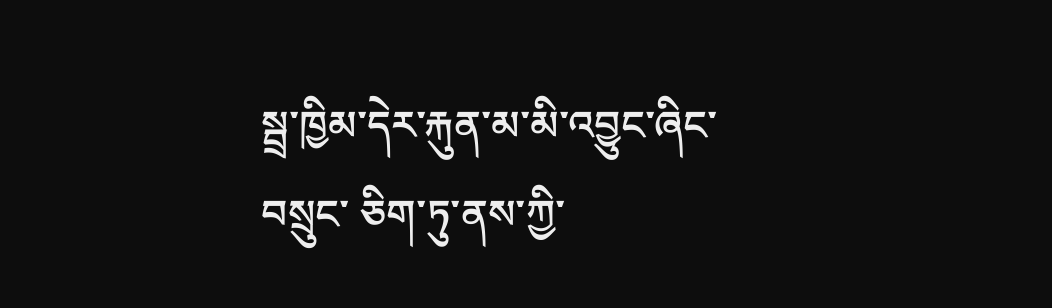སྦྲ་ཁྱིམ་དེར་རྐུན་མ་མི་འབྱུང་ཞིང་བསྲུང་ ཅིག་ཏུ་ནས་ཀྱི་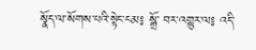སྣོད་ལ་སོགས་པའི་སྟེང་ངམ༔ སྒྲོ་ བར་འགྱུར་ལ༔ འདི་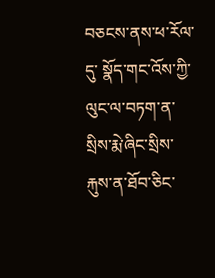བཅངས་ནས་ཕ་རོལ་དུ་ སྣོད་གང་འོས་ཀྱི་ལུང་ལ་བཏག་ན་སྲིས་རྨེ་ཞིང་སྲིས་ རྐུས་ན་ཐོབ་ཅིང་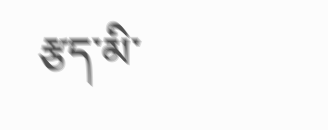རྩད་མི་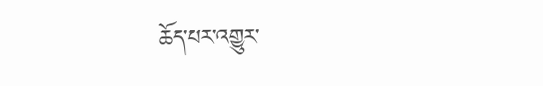ཆོད་པར་འགྱུར་